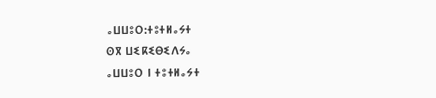ⴰⵡⵡⵓⵔ:ⵜⵓⵜⵍⴰⵢⵜ
ⵙⴳ ⵡⵉⴽⵉⴱⵉⴷⵢⴰ
ⴰⵡⵡⵓⵔ ⵏ ⵜⵓⵜⵍⴰⵢⵜ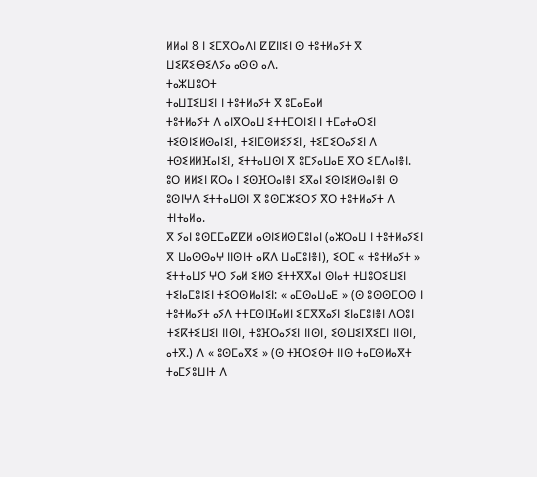ⵍⵍⴰⵏ 8 ⵏ ⵉⵎⴳⵔⴰⴷⵏ ⵇⵇⵏⵏⵉⵏ ⵙ ⵜⵓⵜⵍⴰⵢⵜ ⴳ ⵡⵉⴽⵉⴱⵉⴷⵢⴰ ⴰⵙⵙ ⴰⴷ.
ⵜⴰⵣⵡⵓⵔⵜ
ⵜⴰⵡⵊⵉⵡⵉⵏ ⵏ ⵜⵓⵜⵍⴰⵢⵜ ⴳ ⵓⵎⴰⴹⴰⵍ
ⵜⵓⵜⵍⴰⵢⵜ ⴷ ⴰⵏⴳⵔⴰⵡ ⵉⵜⵜⵎⵔⵏⵉⵏ ⵏ ⵜⵎⴰⵜⴰⵔⵉⵏ ⵜⵉⵙⵏⵉⵍⵙⴰⵏⵉⵏ, ⵜⵉⵏⵎⵙⵍⵉⵢⵉⵏ, ⵜⵉⵎⵉⵔⴰⵢⵉⵏ ⴷ ⵜⵙⵉⵍⵍⴼⴰⵏⵉⵏ, ⵉⵜⵜⴰⵡⵙⵏ ⴳ ⵓⵎⵢⴰⵡⴰⴹ ⴳⵔ ⵉⵎⴷⴰⵏⴻⵏ.
ⵓⵔ ⵍⵍⵉⵏ ⴽⵔⴰ ⵏ ⵉⵙⴼⵔⴰⵏⴻⵏ ⵉⴳⴰⵏ ⵉⵙⵏⵉⵍⵙⴰⵏⴻⵏ ⵙ ⵓⵙⵏⵖⴷ ⵉⵜⵜⴰⵡⵙⵏ ⴳ ⵓⵙⵎⵣⵉⵔⵢ ⴳⵔ ⵜⵓⵜⵍⴰⵢⵜ ⴷ ⵜⵏⵜⴰⵍⴰ.
ⴳ ⵢⴰⵏ ⵓⵙⵎⵎⴰⵇⵇⵍ ⴰⵙⵏⵉⵍⵙⵎⵓⵏⴰⵏ (ⴰⵣⵔⴰⵡ ⵏ ⵜⵓⵜⵍⴰⵢⵉⵏ ⴳ ⵡⴰⵙⵙⴰⵖ ⵏⵏⵙⵏⵜ ⴰⴽⴷ ⵡⴰⵎⵓⵏⴻⵏ), ⵉⵔⵎ « ⵜⵓⵜⵍⴰⵢⵜ » ⵉⵜⵜⴰⵡⵢ ⵖⵔ ⵢⴰⵍ ⵉⵍⵙ ⵉⵜⵜⴳⴳⴰⵏ ⵙⵏⴰⵜ ⵜⵡⵓⵔⵉⵡⵉⵏ ⵜⵉⵏⴰⵎⵓⵏⵉⵏ ⵜⵉⵔⵙⵍⴰⵏⵉⵏ: « ⴰⵎⵙⴰⵡⴰⴹ » (ⵙ ⵓⵙⵙⵎⵔⵙ ⵏ ⵜⵓⵜⵍⴰⵢⵜ ⴰⵢⴷ ⵜⵜⵎⵙⵏⴼⴰⵍⵏ ⵉⵎⴳⴳⴰⵢⵏ ⵉⵏⴰⵎⵓⵏⴻⵏ ⴷⵔⵓⵏ ⵜⵉⴽⵜⵉⵡⵉⵏ ⵏⵏⵙⵏ, ⵜⵓⴼⵔⴰⵢⵉⵏ ⵏⵏⵙⵏ, ⵉⵙⵡⵉⵏⴳⵉⵎⵏ ⵏⵏⵙⵏ, ⴰⵜⴳ.) ⴷ « ⵓⵙⵎⴰⴳⵉ » (ⵙ ⵜⴼⵔⵉⵙⵜ ⵏⵏⵙ ⵜⴰⵎⵙⵍⴰⴳⵜ ⵜⴰⵎⵢⵓⵡⵏⵜ ⴷ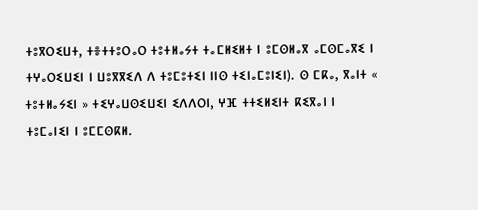ⵜⵓⴳⵔⵉⵡⵜ, ⵜⴻⵜⵜⵓⵔⴰⵔ ⵜⵓⵜⵍⴰⵢⵜ ⵜⴰⵎⵍⵉⵍⵜ ⵏ ⵓⵎⵙⵍⴰⴳ ⴰⵎⵙⵎⴰⴳⵉ ⵏ ⵜⵖⴰⵔⵉⵡⵉⵏ ⵏ ⵡⵓⴳⴳⵉⴷ ⴷ ⵜⵓⵎⵓⵜⵉⵏ ⵏⵏⵙ ⵜⵉⵏⴰⵎⵓⵏⵉⵏ). ⵙ ⵎⴽⴰ, ⴳⴰⵏⵜ « ⵜⵓⵜⵍⴰⵢⵉⵏ » ⵜⵉⵖⴰⵡⵙⵉⵡⵉⵏ ⵉⴷⴷⵔⵏ, ⵖⴼ ⵜⵜⵉⵍⵉⵏⵜ ⴽⵉⴳⴰⵏ ⵏ ⵜⵓⵎⴰⵏⵉⵏ ⵏ ⵓⵎⵎⵙⴽⵍ.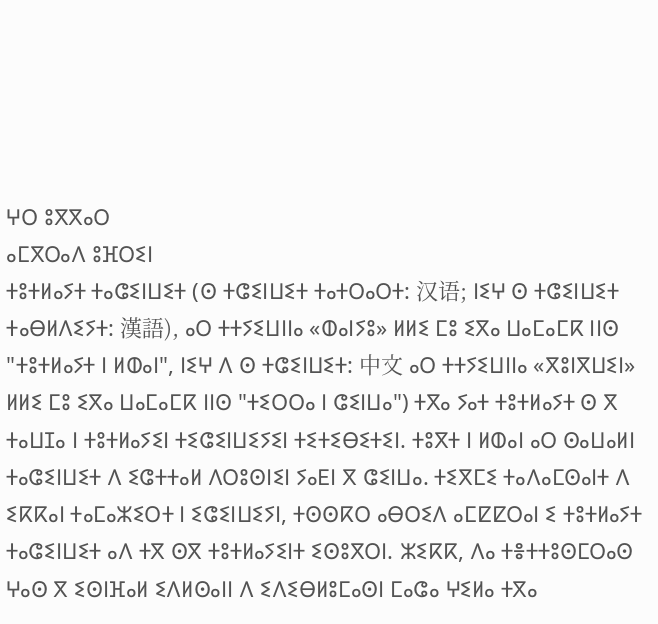ⵖⵔ ⵓⴳⴳⴰⵔ
ⴰⵎⴳⵔⴰⴷ ⵓⴼⵔⵉⵏ
ⵜⵓⵜⵍⴰⵢⵜ ⵜⴰⵛⵉⵏⵡⵉⵜ (ⵙ ⵜⵛⵉⵏⵡⵉⵜ ⵜⴰⵜⵔⴰⵔⵜ: 汉语; ⵏⵉⵖ ⵙ ⵜⵛⵉⵏⵡⵉⵜ ⵜⴰⴱⵍⴷⵉⵢⵜ: 漢語), ⴰⵔ ⵜⵜⵢⵉⵡⵏⵏⴰ «ⵀⴰⵏⵢⵓ» ⵍⵍⵉ ⵎⵓ ⵉⴳⴰ ⵡⴰⵎⴰⵎⴽ ⵏⵏⵙ "ⵜⵓⵜⵍⴰⵢⵜ ⵏ ⵍⵀⴰⵏ", ⵏⵉⵖ ⴷ ⵙ ⵜⵛⵉⵏⵡⵉⵜ: 中文 ⴰⵔ ⵜⵜⵢⵉⵡⵏⵏⴰ «ⴳⵓⵏⴳⵡⵉⵏ» ⵍⵍⵉ ⵎⵓ ⵉⴳⴰ ⵡⴰⵎⴰⵎⴽ ⵏⵏⵙ "ⵜⵉⵔⵔⴰ ⵏ ⵛⵉⵏⵡⴰ") ⵜⴳⴰ ⵢⴰⵜ ⵜⵓⵜⵍⴰⵢⵜ ⵙ ⴳ ⵜⴰⵡⵊⴰ ⵏ ⵜⵓⵜⵍⴰⵢⵉⵏ ⵜⵉⵛⵉⵏⵡⵉⵢⵉⵏ ⵜⵉⵜⵉⴱⵉⵜⵉⵏ. ⵜⵓⴳⵜ ⵏ ⵍⵀⴰⵏ ⴰⵔ ⵙⴰⵡⴰⵍⵏ ⵜⴰⵛⵉⵏⵡⵉⵜ ⴷ ⵉⵛⵜⵜⴰⵍ ⴷⵔⵓⵙⵏⵉⵏ ⵢⴰⴹⵏ ⴳ ⵛⵉⵏⵡⴰ. ⵜⵉⴳⵎⵉ ⵜⴰⴷⴰⵎⵙⴰⵏⵜ ⴷ ⵉⴽⴽⴰⵏ ⵜⴰⵎⴰⵣⵉⵔⵜ ⵏ ⵉⵛⵉⵏⵡⵉⵢⵏ, ⵜⵙⵙⴽⵔ ⴰⴱⵔⵉⴷ ⴰⵎⵇⵇⵔⴰⵏ ⵉ ⵜⵓⵜⵍⴰⵢⵜ ⵜⴰⵛⵉⵏⵡⵉⵜ ⴰⴷ ⵜⴳ ⵙⴳ ⵜⵓⵜⵍⴰⵢⵉⵏⵜ ⵉⵙⵓⴳⵔⵏ. ⵣⵉⴽⴽ, ⴷⴰ ⵜⴻⵜⵜⵓⵙⵎⵔⴰⵙ ⵖⴰⵙ ⴳ ⵉⵙⵏⴼⴰⵍ ⵉⴷⵍⵙⴰⵏⵏ ⴷ ⵉⴷⵉⴱⵍⵓⵎⴰⵙⵏ ⵎⴰⵛⴰ ⵖⵉⵍⴰ ⵜⴳⴰ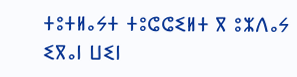ⵜⵓⵜⵍⴰⵢⵜ ⵜⵓⵛⵛⵉⵍⵜ ⴳ ⵓⵣⴷⴰⵢ ⵉⴳⴰⵏ ⵡⵉⵏ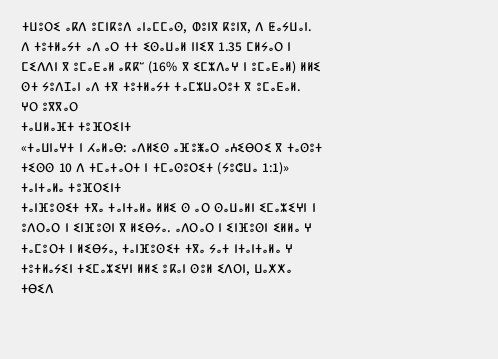ⵜⵡⵓⵔⵉ ⴰⴽⴷ ⵓⵎⵏⴽⵓⴷ ⴰⵏⴰⵎⵎⴰⵙ, ⵀⵓⵏⴳ ⴽⵓⵏⴳ, ⴷ ⵟⴰⵢⵡⴰⵏ. ⴷ ⵜⵓⵜⵍⴰⵢⵜ ⴰⴷ ⴰⵔ ⵜⵜ ⵉⵙⴰⵡⴰⵍ ⵏⵏⵉⴳ 1.35 ⵎⵍⵢⴰⵔ ⵏ ⵎⵉⴷⴷⵏ ⴳ ⵓⵎⴰⴹⴰⵍ ⴰⴽⴽⵯ (16% ⴳ ⵉⵎⵣⴷⴰⵖ ⵏ ⵓⵎⴰⴹⴰⵍ) ⵍⵍⵉ ⵙⵜ ⵢⵓⴷⵊⴰⵏ ⴰⴷ ⵜⴳ ⵜⵓⵜⵍⴰⵢⵜ ⵜⴰⵎⵣⵡⴰⵔⵓⵜ ⴳ ⵓⵎⴰⴹⴰⵍ.
ⵖⵔ ⵓⴳⴳⴰⵔ
ⵜⴰⵡⵍⴰⴼⵜ ⵜⵓⴼⵔⵉⵏⵜ
«ⵜⴰⵡⵏⴰⵖⵜ ⵏ ⵃⴰⵍⴰⴱ: ⴰⴷⵍⵉⵙ ⴰⴼⵓⵥⴰⵔ ⴰⵄⵉⴱⵔⵉ ⴳ ⵜⴰⵙⵓⵜ ⵜⵉⵙⵙ 10 ⴷ ⵜⵎⴰⵜⴰⵔⵜ ⵏ ⵜⵎⴰⵙⵓⵔⵉⵜ (ⵢⵓⵛⵡⴰ 1:1)»
ⵜⴰⵏⵜⴰⵍⴰ ⵜⵓⴼⵔⵉⵏⵜ
ⵜⴰⵏⴼⵓⵙⵉⵜ ⵜⴳⴰ ⵜⴰⵏⵜⴰⵍⴰ ⵍⵍⵉ ⵙ ⴰⵔ ⵙⴰⵡⴰⵍⵏ ⵉⵎⴰⵣⵉⵖⵏ ⵏ ⵓⴷⵔⴰⵔ ⵏ ⵉⵏⴼⵓⵙⵏ ⴳ ⵍⵉⴱⵢⴰ. ⴰⴷⵔⴰⵔ ⵏ ⵉⵏⴼⵓⵙⵏ ⵉⵍⵍⴰ ⵖ ⵜⴰⵎⵓⵔⵜ ⵏ ⵍⵉⴱⵢⴰ, ⵜⴰⵏⴼⵓⵙⵉⵜ ⵜⴳⴰ ⵢⴰⵜ ⵏⵜⴰⵏⵜⴰⵍⴰ ⵖ ⵜⵓⵜⵍⴰⵢⵉⵏ ⵜⵉⵎⴰⵣⵉⵖⵏ ⵍⵍⵉ ⵓⴽⴰⵏ ⵙⵓⵍ ⵉⴷⵔⵏ, ⵡⴰⵅⵅⴰ ⵜⴱⵉⴷ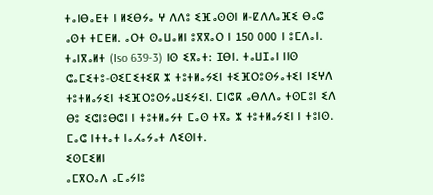ⵜⴰⵏⴱⴰⴹⵜ ⵏ ⵍⵉⴱⵢⴰ ⵖ ⴷⴷⵓ ⵉⴼⴰⵙⵙⵏ ⵍ-ⵇⴷⴷⴰⴼⵉ ⴱⴰⵛ ⴰⵙⵜ ⵜⵎⴹⵍ. ⴰⵔⵜ ⵙⴰⵡⴰⵍⵏ ⵓⴳⴳⴰⵔ ⵏ 150 000 ⵏ ⵓⵎⴷⴰⵏ. ⵜⴰⵏⴳⴰⵍⵜ (Iso 639-3) ⵏⵙ ⵉⴳⴰⵜ: ⵊⴱⵏ. ⵜⴰⵡⵊⴰⵏ ⵏⵏⵙ ⵛⴰⵎⵉⵜⵓ-ⵙⵉⵎⵉⵜⵉⴽ ⵣ ⵜⵓⵜⵍⴰⵢⵉⵏ ⵜⵉⴼⵔⵓⵙⵢⴰⵜⵉⵏ ⵏⵉⵖⴷ ⵜⵓⵜⵍⴰⵢⵉⵏ ⵜⵉⴼⵔⵓⵙⵢⴰⵡⵉⵢⵉⵏ. ⵎⵏⵛⴽ ⴰⴱⴷⴷⴰ ⵜⵙⵎⵓⵏ ⵉⴷ ⴱⵓ ⵉⵛⵏⵓⴱⵛⵏ ⵏ ⵜⵓⵜⵍⴰⵢⵜ ⵎⴰⵙ ⵜⴳⴰ ⵣ ⵜⵓⵜⵍⴰⵢⵉⵏ ⵏ ⵜⵓⵏⵙ. ⵎⴰⵛ ⵏⵜⵜⴰⵜ ⵏⴰⵃⴰⵢⴰⵜ ⴷⵉⵙⵏⵜ.
ⵉⵙⵎⵉⵍⵏ
ⴰⵎⴳⵔⴰⴷ ⴰⵎⴰⵢⵏⵓ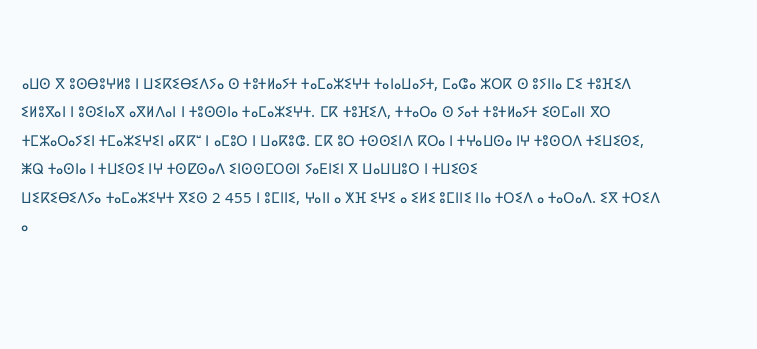ⴰⵡⵙ ⴳ ⵓⵙⴱⵓⵖⵍⵓ ⵏ ⵡⵉⴽⵉⴱⵉⴷⵢⴰ ⵙ ⵜⵓⵜⵍⴰⵢⵜ ⵜⴰⵎⴰⵣⵉⵖⵜ ⵜⴰⵏⴰⵡⴰⵢⵜ, ⵎⴰⵛⴰ ⵣⵔⴽ ⵙ ⵓⵢⵏⵏⴰ ⵎⵉ ⵜⵓⴼⵉⴷ ⵉⵍⵓⴳⴰⵏ ⵏ ⵓⵙⵉⵏⴰⴳ ⴰⴳⵍⴷⴰⵏ ⵏ ⵜⵓⵙⵙⵏⴰ ⵜⴰⵎⴰⵣⵉⵖⵜ. ⵎⴽ ⵜⵓⴼⵉⴷ, ⵜⵜⴰⵔⴰ ⵙ ⵢⴰⵜ ⵜⵓⵜⵍⴰⵢⵜ ⵉⵙⵎⴰⵏⵏ ⴳⵔ ⵜⵎⵣⴰⵔⴰⵢⵉⵏ ⵜⵎⴰⵣⵉⵖⵉⵏ ⴰⴽⴽⵯ ⵏ ⴰⵎⵓⵔ ⵏ ⵡⴰⴽⵓⵛ. ⵎⴽ ⵓⵔ ⵜⵙⵙⵉⵏⴷ ⴽⵔⴰ ⵏ ⵜⵖⴰⵡⵙⴰ ⵏⵖ ⵜⵓⵙⵔⴷ ⵜⵉⵡⵉⵙⵉ, ⵥⵕ ⵜⴰⵙⵏⴰ ⵏ ⵜⵡⵉⵙⵉ ⵏⵖ ⵜⵙⵇⵙⴰⴷ ⵉⵏⵙⵙⵎⵔⵙⵏ ⵢⴰⴹⵏⵉⵏ ⴳ ⵡⴰⵡⵡⵓⵔ ⵏ ⵜⵡⵉⵙⵉ
ⵡⵉⴽⵉⴱⵉⴷⵢⴰ ⵜⴰⵎⴰⵣⵉⵖⵜ ⴳⵉⵙ 2 455 ⵏ ⵓⵎⵏⵏⵉ, ⵖⴰⵏⵏ ⴰ ⵅⴼ ⵉⵖⵉ ⴰ ⵉⵍⵉ ⵓⵎⵏⵏⵉ ⵏⵏⴰ ⵜⵔⵉⴷ ⴰ ⵜⴰⵔⴰⴷ. ⵉⴳ ⵜⵔⵉⴷ ⴰ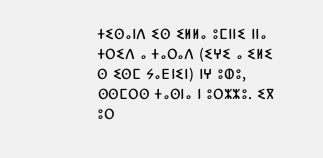ⵜⵉⵙⴰⵏⴷ ⵉⵙ ⵉⵍⵍⴰ ⵓⵎⵏⵏⵉ ⵏⵏⴰ ⵜⵔⵉⴷ ⴰ ⵜⴰⵔⴰⴷ (ⵉⵖⵉ ⴰ ⵉⵍⵉ ⵙ ⵉⵙⵎ ⵢⴰⴹⵏⵉⵏ) ⵏⵖ ⵓⵀⵓ, ⵙⵙⵎⵔⵙ ⵜⴰⵙⵏⴰ ⵏ ⵓⵔⵣⵣⵓ. ⵉⴳ ⵓⵔ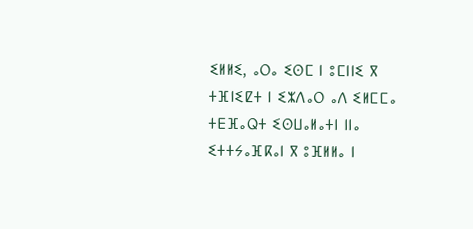ⵉⵍⵍⵉ, ⴰⵔⴰ ⵉⵙⵎ ⵏ ⵓⵎⵏⵏⵉ ⴳ ⵜⴼⵏⵉⵇⵜ ⵏ ⵉⵣⴷⴰⵔ ⴰⴷ ⵉⵍⵎⵎⴰ ⵜⴹⴼⴰⵕⵜ ⵉⵙⵡⴰⵍⴰⵜⵏ ⵏⵏⴰ ⵉⵜⵜⵢⴰⴼⴽⴰⵏ ⴳ ⵓⴼⵍⵍⴰ ⵏ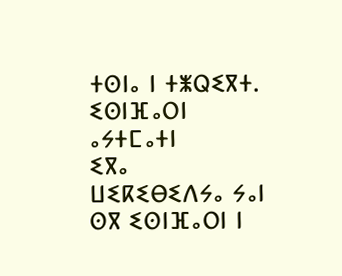ⵜⵙⵏⴰ ⵏ ⵜⵥⵕⵉⴳⵜ.
ⵉⵙⵏⴼⴰⵔⵏ ⴰⵢⵜⵎⴰⵜⵏ
ⵉⴳⴰ ⵡⵉⴽⵉⴱⵉⴷⵢⴰ ⵢⴰⵏ ⵙⴳ ⵉⵙⵏⴼⴰⵔⵏ ⵏ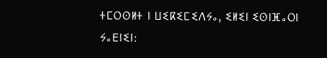ⵜⵎⵔⵙⵍⵜ ⵏ ⵡⵉⴽⵉⵎⵉⴷⵢⴰ, ⵉⵍⵉⵏ ⵉⵙⵏⴼⴰⵔⵏ ⵢⴰⴹⵏⵉⵏ: